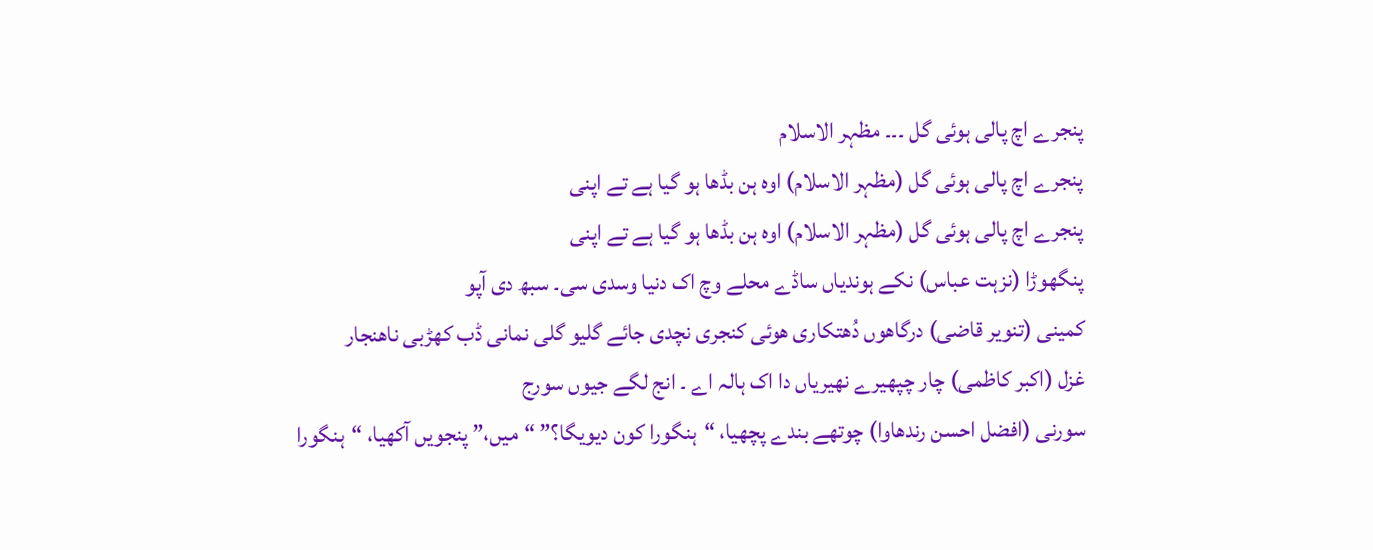پنجرے اچ پالی ہوئی گل ۔۔۔ مظہر الاسلام
پنجرے اچ پالی ہوئی گل (مظہر الاسلام) اوہ ہن بڈھا ہو گیا ہے تے اپنی
پنجرے اچ پالی ہوئی گل (مظہر الاسلام) اوہ ہن بڈھا ہو گیا ہے تے اپنی
پنگھوڑا (نزہت عباس) نکے ہوندیاں ساڈے محلے وچ اک دنیا وسدی سی۔ سبھ دی آپو
کمینی (تنویر قاضی) درگاھوں دُھتکاری ھوئی کنجری نچدی جائے گلیو گلی نمانی ڈب کھڑبی ناھنجار
غزل (اکبر کاظمی) چار چپھیرے نھیریاں دا اک ہالہ اے ۔ انج لگے جیوں سورج
سورنی (افضل احسن رندھاوا) چوتھے بندے پچھیا، “ہنگورا کون دیویگا؟” “میں،” پنجویں آکھیا، “ہنگورا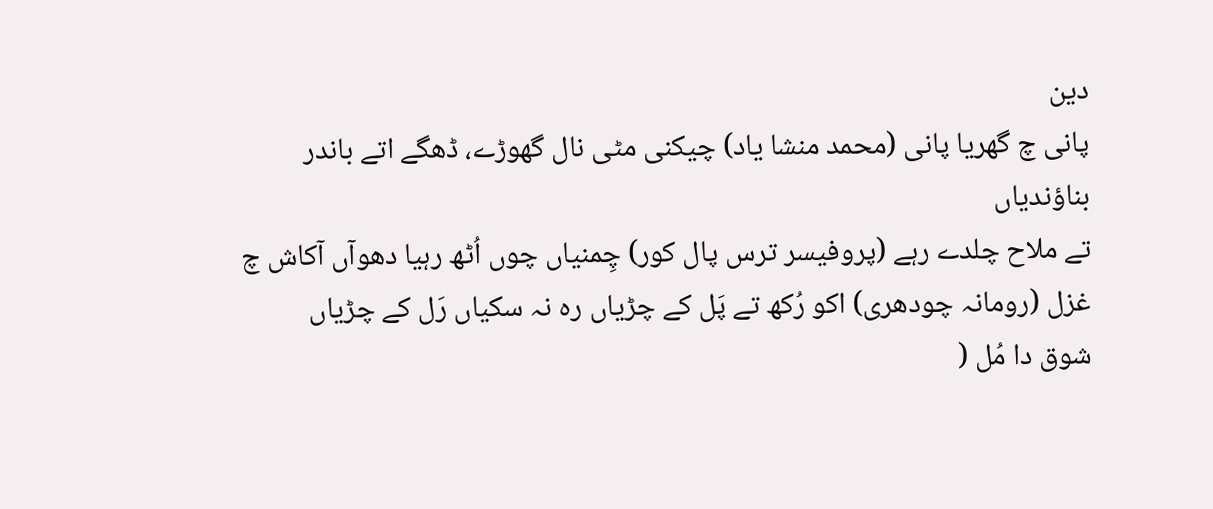دین
پانی چ گھریا پانی (محمد منشا یاد) چیکنی مٹی نال گھوڑے، ڈھگے اتے باندر بناؤندیاں
تے ملاح چلدے رہے (پروفیسر ترس پال کور) چِمنیاں چوں اُٹھ رہیا دھوآں آکاش چ
غزل (رومانہ چودھری) اکو رُکھ تے پَل کے چڑیاں رہ نہ سکیاں رَل کے چڑیاں
شوق دا مُل (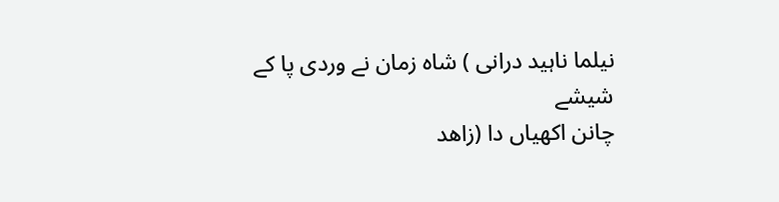نیلما ناہید درانی ) شاہ زمان نے وردی پا کے شیشے
چانن اکھیاں دا (زاھد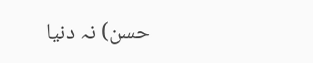حسن) نہ دنیا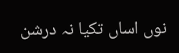نوں اساں تکیا نہ درشن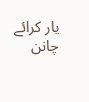یار کرائے چانن